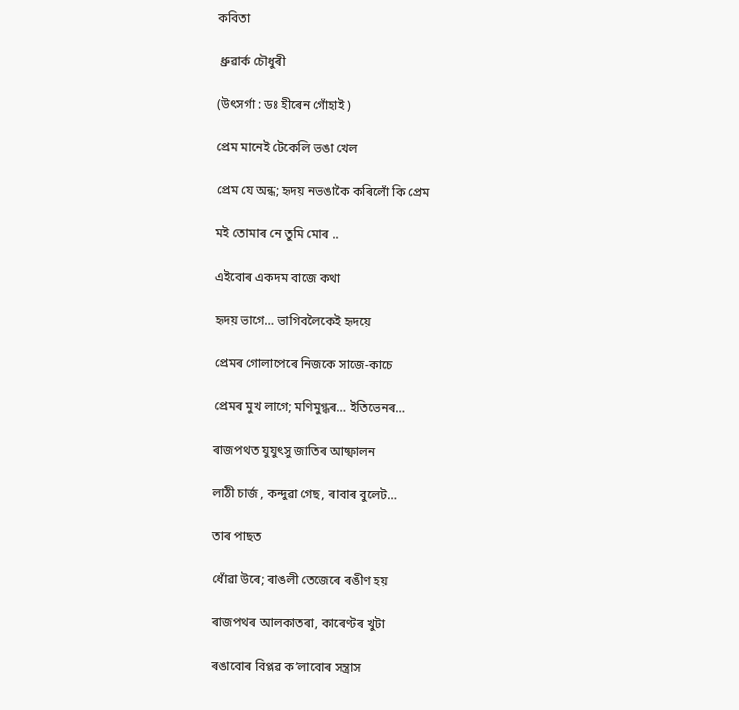কবিতা

 ধ্ৰুৱাৰ্ক চৌধুৰী

(উৎসৰ্গা : ডঃ হীৰেন গোঁহাই )

প্ৰেম মানেই টেকেলি ভঙা খেল

প্ৰেম যে অন্ধ; হৃদয় নভঙাকৈ কৰিলোঁ কি প্ৰেম

মই তোমাৰ নে তুমি মোৰ ..

এইবোৰ একদম বাজে কথা

হৃদয় ভাগে… ভাগিবলৈকেই হৃদয়ে

প্ৰেমৰ গোলাপেৰে নিজকে সাজে-কাচে

প্ৰেমৰ মুখ লাগে; মণিমুগ্ধৰ… ইতিভেনৰ…

ৰাজপথত যুযুৎসু জাতিৰ আষ্ফালন

লাঠী চাৰ্জ , কন্দুৱা গেছ, ৰাবাৰ বুলেট…

তাৰ পাছত

ধোঁৱা উৰে; ৰাঙলী তেজেৰে ৰঙীণ হয়

ৰাজপথৰ আলকাতৰা, কাৰেণ্টৰ খুটা

ৰঙাবোৰ বিপ্লৱ ক’লাবোৰ সন্ত্ৰাস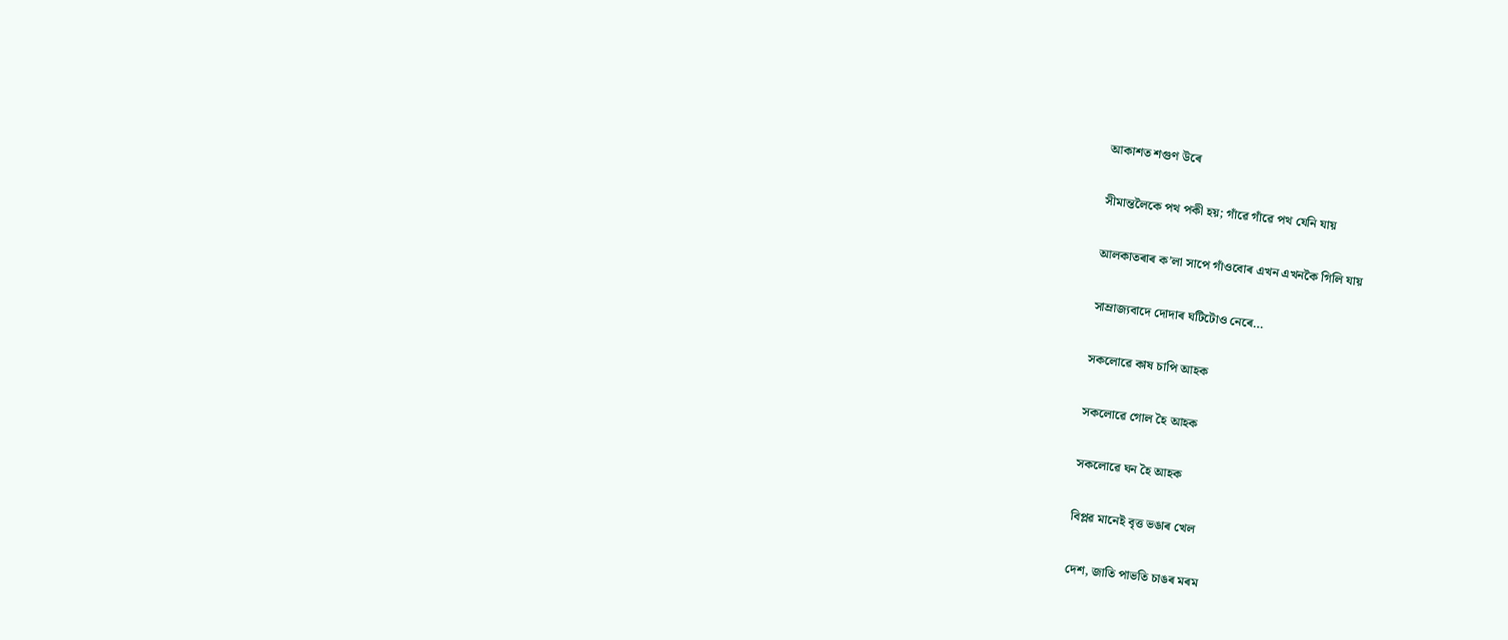আকাশত শগুণ উৰে

সীমান্তলৈকে পথ পকী হয়; গাঁৱে গাঁৱে পথ যেনি যায়

আলকাতৰাৰ ক’লা সাপে গাঁওবোৰ এখন এখনকৈ গিলি যায়

সাম্ৰাজ্যবাদে দোদাৰ ঘটিটোও নেৰে…

সকলোৱে কাষ চাপি আহক

সকলোৱে গোল হৈ আহক

সকলোৱে ঘন হৈ আহক

বিপ্লৱ মানেই বৃত্ত ভঙাৰ খেল

দেশ, জাতি পাভতি চাঙৰ মৰম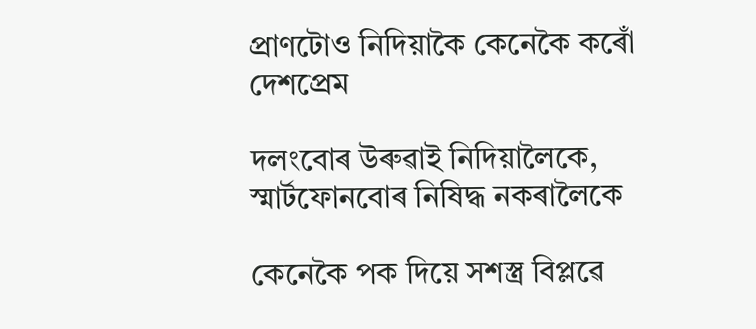প্ৰাণটোও নিদিয়াকৈ কেনেকৈ কৰোঁ দেশপ্ৰেম

দলংবোৰ উৰুৱাই নিদিয়ালৈকে, স্মাৰ্টফোনবোৰ নিষিদ্ধ নকৰালৈকে

কেনেকৈ পক দিয়ে সশস্ত্ৰ বিপ্লৱে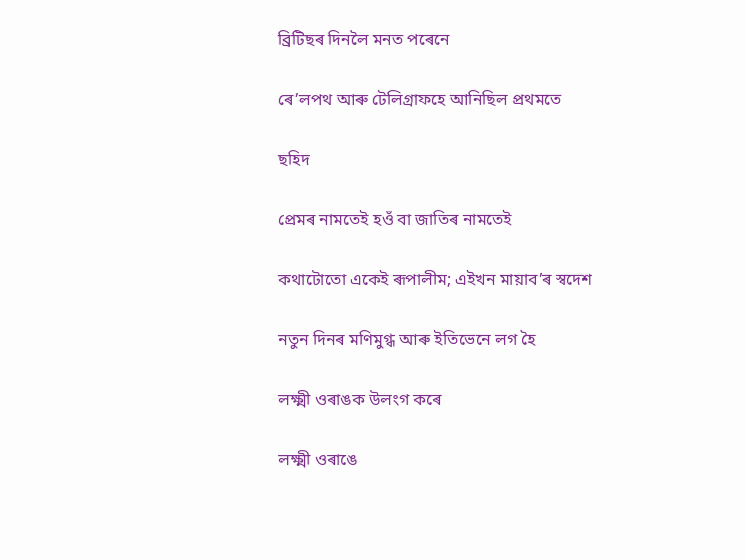ব্ৰিটিছৰ দিনলৈ মনত পৰেনে

ৰে’লপথ আৰু টেলিগ্ৰাফহে আনিছিল প্ৰথমতে

ছহিদ

প্ৰেমৰ নামতেই হওঁ বা জাতিৰ নামতেই

কথাটোতো একেই ৰূপালীম; এইখন মায়াব’ৰ স্বদেশ

নতুন দিনৰ মণিমুগ্ধ আৰু ইতিভেনে লগ হৈ

লক্ষ্মী ওৰাঙক উলংগ কৰে

লক্ষ্মী ওৰাঙে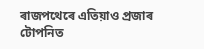ৰাজপথেৰে এতিয়াও প্ৰজাৰ টোপনিত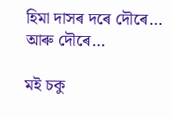হিমা দাসৰ দৰে দৌৰে… আৰু দৌৰে…

মই চকু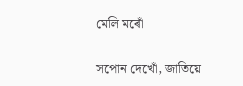মেলি মৰোঁ

সপোন দেখোঁ, জাতিয়ে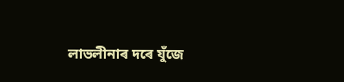লাভলীনাৰ দৰে যুঁজে